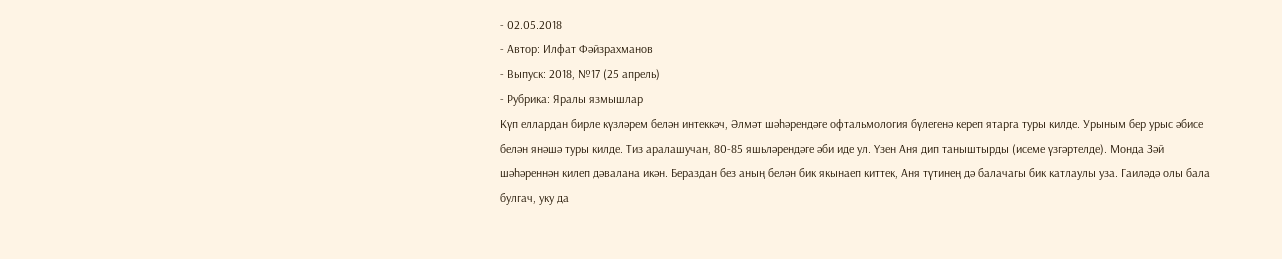- 02.05.2018
- Автор: Илфат Фәйзрахманов
- Выпуск: 2018, №17 (25 апрель)
- Рубрика: Яралы язмышлар
Күп еллардан бирле күзләрем белән интеккәч, Әлмәт шәһәрендәге офтальмология бүлегенә кереп ятарга туры килде. Урыным бер урыс әбисе белән янәшә туры килде. Тиз аралашучан, 80-85 яшьләрендәге әби иде ул. Үзен Аня дип таныштырды (исеме үзгәртелде). Монда Зәй шәһәреннән килеп дәвалана икән. Бераздан без аның белән бик якынаеп киттек, Аня түтинең дә балачагы бик катлаулы уза. Гаиләдә олы бала булгач, уку да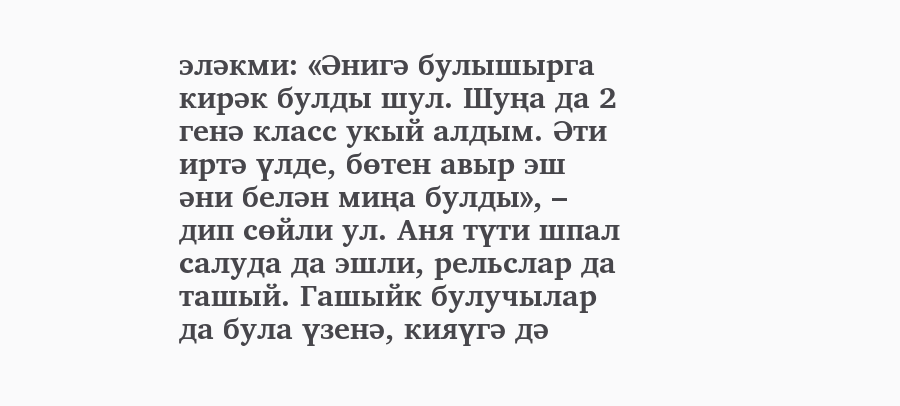эләкми: «Әнигә булышырга кирәк булды шул. Шуңа да 2 генә класс укый алдым. Әти иртә үлде, бөтен авыр эш әни белән миңа булды», – дип сөйли ул. Аня түти шпал салуда да эшли, рельслар да ташый. Гашыйк булучылар да була үзенә, кияүгә дә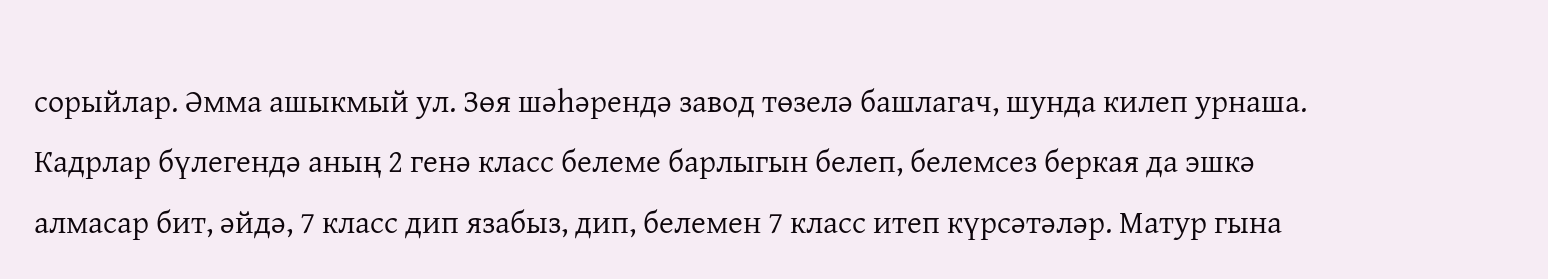сорыйлар. Әмма ашыкмый ул. Зөя шәһәрендә завод төзелә башлагач, шунда килеп урнаша. Кадрлар бүлегендә аның 2 генә класс белеме барлыгын белеп, белемсез беркая да эшкә алмасар бит, әйдә, 7 класс дип язабыз, дип, белемен 7 класс итеп күрсәтәләр. Матур гына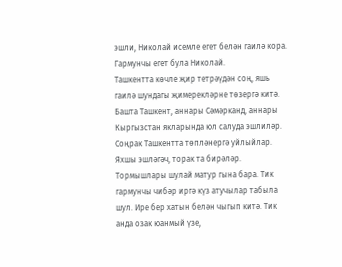эшли, Николай исемле егет белән гаилә кора. Гармунчы егет була Николай.
Ташкентта көчле җир тетрәүдән соң, яшь гаилә шундагы җимерекләрне төзергә китә. Башта Ташкент, аннары Сәмәрканд, аннары Кыргызстан якларында юл салуда эшлиләр. Соңрак Ташкентта төпләнергә уйлыйлар. Яхшы эшләгәч, торак та бирәләр. Тормышлары шулай матур гына бара. Тик гармунчы чибәр иргә күз атучылар табыла шул. Ире бер хатын белән чыгып китә. Тик анда озак юанмый үзе,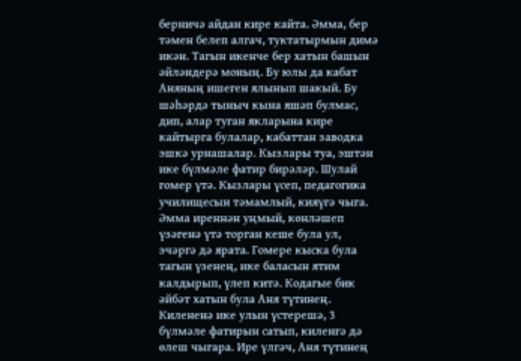берничә айдан кире кайта. Әмма, бер тәмен белеп алгач, туктатырмын димә икән. Тагын икенче бер хатын башын әйләндерә моның. Бу юлы да кабат Аняның ишеген ялынып шакый. Бу шәһәрдә тыныч кына яшәп булмас, дип, алар туган якларына кире кайтырга булалар, кабаттан заводка эшкә урнашалар. Кызлары туа, эштән ике бүлмәле фатир бирәләр. Шулай гомер үтә. Кызлары үсеп, педагогика училищесын тәмамлый, кияүгә чыга. Әмма иреннән уңмый, көнләшеп үзәгенә үтә торган кеше була ул, эчәргә дә ярата. Гомере кыска була тагын үзенең, ике баласын ятим калдырып, үлеп китә. Кодагые бик әйбәт хатын була Аня түтинең. Килененә ике улын үстерешә, 3 бүлмәле фатирын сатып, киленгә дә өлеш чыгара. Ире үлгәч, Аня түтинең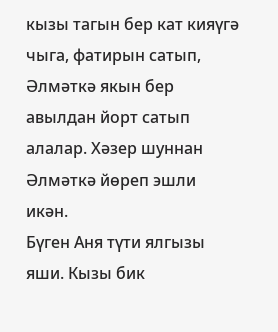кызы тагын бер кат кияүгә чыга, фатирын сатып, Әлмәткә якын бер авылдан йорт сатып алалар. Хәзер шуннан Әлмәткә йөреп эшли икән.
Бүген Аня түти ялгызы яши. Кызы бик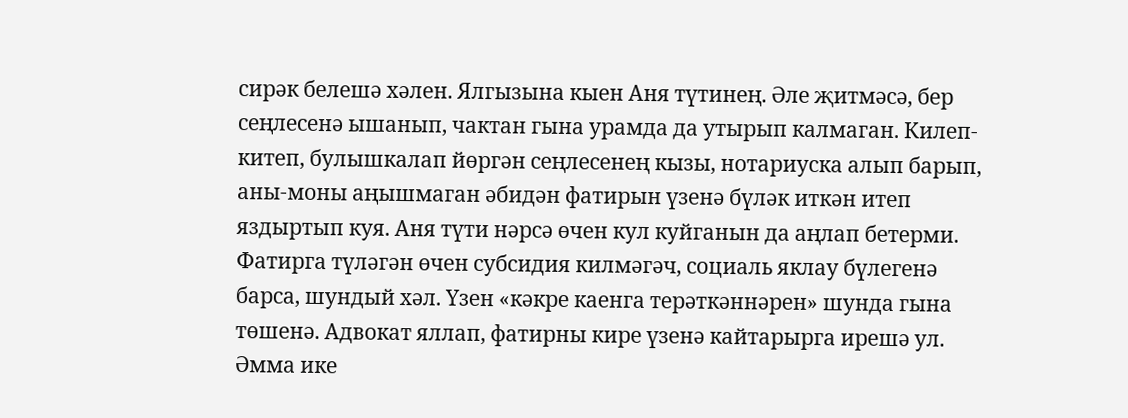сирәк белешә хәлен. Ялгызына кыен Аня түтинең. Әле җитмәсә, бер сеңлесенә ышанып, чактан гына урамда да утырып калмаган. Килеп-китеп, булышкалап йөргән сеңлесенең кызы, нотариуска алып барып, аны-моны аңышмаган әбидән фатирын үзенә бүләк иткән итеп яздыртып куя. Аня түти нәрсә өчен кул куйганын да аңлап бетерми. Фатирга түләгән өчен субсидия килмәгәч, социаль яклау бүлегенә барса, шундый хәл. Үзен «кәкре каенга терәткәннәрен» шунда гына төшенә. Адвокат яллап, фатирны кире үзенә кайтарырга ирешә ул. Әмма ике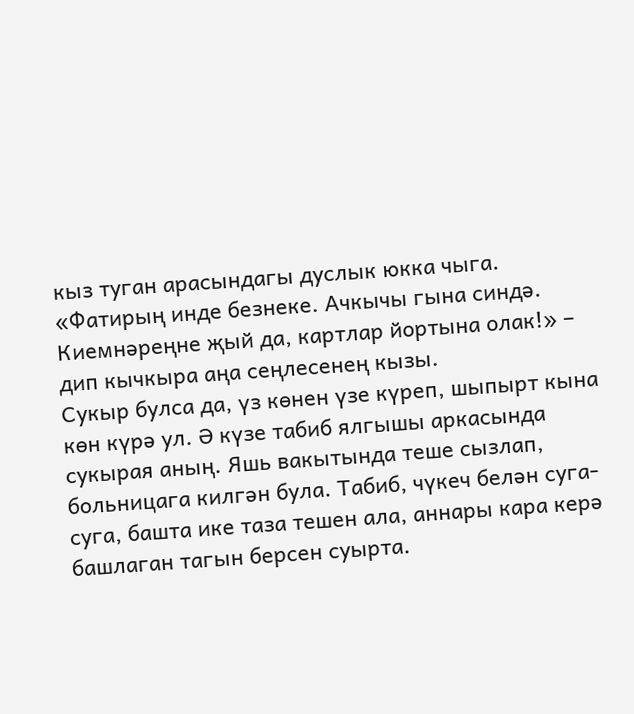кыз туган арасындагы дуслык юкка чыга. «Фатирың инде безнеке. Ачкычы гына синдә. Киемнәреңне җый да, картлар йортына олак!» – дип кычкыра аңа сеңлесенең кызы.
Сукыр булса да, үз көнен үзе күреп, шыпырт кына көн күрә ул. Ә күзе табиб ялгышы аркасында сукырая аның. Яшь вакытында теше сызлап, больницага килгән була. Табиб, чүкеч белән суга-суга, башта ике таза тешен ала, аннары кара керә башлаган тагын берсен суырта.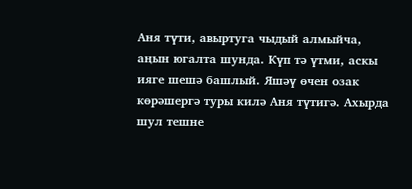Аня түти, авыртуга чыдый алмыйча, аңын югалта шунда. Күп тә үтми, аскы ияге шешә башлый. Яшәү өчен озак көрәшергә туры килә Аня түтигә. Ахырда шул тешне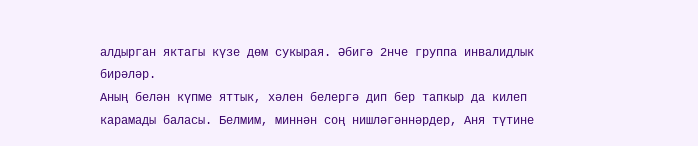алдырган яктагы күзе дөм сукырая. Әбигә 2нче группа инвалидлык бирәләр.
Аның белән күпме яттык, хәлен белергә дип бер тапкыр да килеп карамады баласы. Белмим, миннән соң нишләгәннәрдер, Аня түтине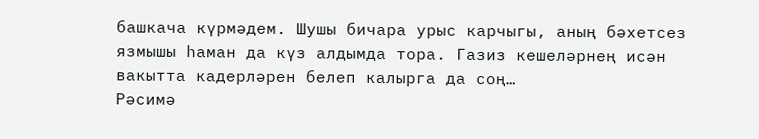башкача күрмәдем. Шушы бичара урыс карчыгы, аның бәхетсез язмышы һаман да күз алдымда тора. Газиз кешеләрнең исән вакытта кадерләрен белеп калырга да соң…
Рәсимә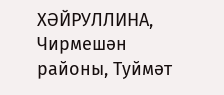ХӘЙРУЛЛИНА,
Чирмешән районы, Туймәт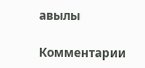авылы

Комментарии